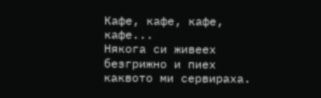Кафе, кафе, кафе, кафе...
Някога си живеех безгрижно и пиех каквото ми сервираха.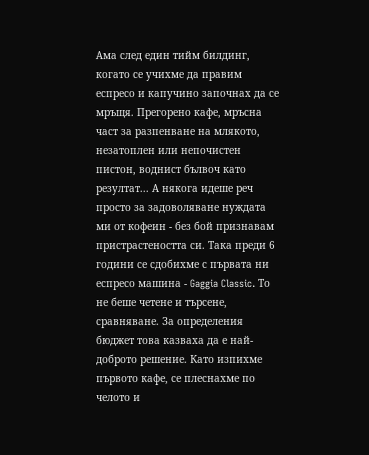Ама след един тийм билдинг, когато се учихме да правим еспресо и капучино започнах да се мръщя. Прегорено кафе, мръсна част за разпенване на млякото, незатоплен или непочистен пистон, воднист бълвоч като резултат... А някога идеше реч просто за задоволяване нуждата ми от кофеин - без бой признавам пристрастеността си. Така преди 6 години се сдобихме с първата ни еспресо машина - Gaggia Classic. То не беше четене и търсене, сравняване. За определения бюджет това казваха да е най-доброто решение. Като изпихме първото кафе, се плеснахме по челото и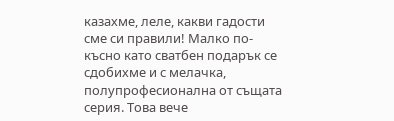казахме, леле, какви гадости сме си правили! Малко по-късно като сватбен подарък се сдобихме и с мелачка, полупрофесионална от същата серия. Това вече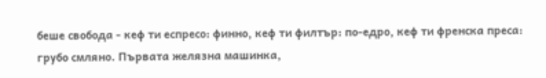беше свобода - кеф ти еспресо: финно, кеф ти филтър: по-едро, кеф ти френска преса: грубо смляно. Първата желязна машинка,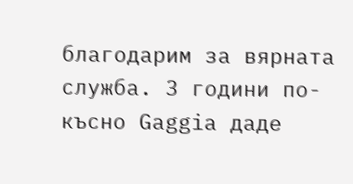благодарим за вярната служба. 3 години по-късно Gaggia даде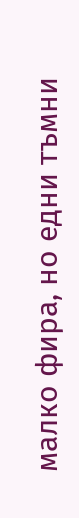малко фира, но едни тъмни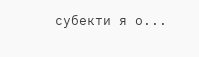субекти я о...